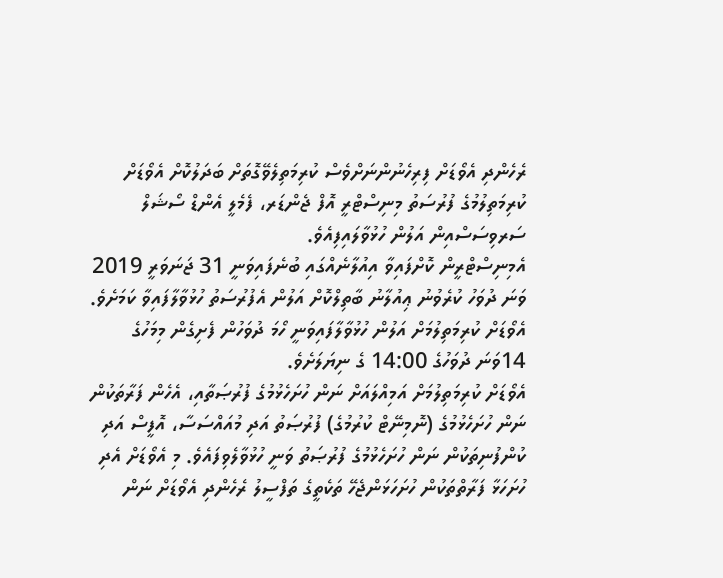ރެހެންދި އެވޯޑަށް ފިރިހެނުންނަށްވެސް ކުރިމަތިލެވޭގޮތަށް ބަދަލުކޮށް އެވޯޑަށް ކުރިމަތިލުމުގެ ފުރުސަތު މިނިސްޓްރީ އޮފް ޖެންޑަރ، ފެމެލީ އެންޑް ސޯޝަލް ސަރވިސަސްއިން އަލުން ހުޅުވާލައިފިއެވެ.
އެމިނިސްޓްރީން ކޮށްފައިވާ އިއުލާނެއްގައި ބުނެފައިވަނީ 31 ޖަނަވަރީ 2019 ވަނަ ދުވަހު ކުރެވުނު ޢިއުލާނު ބާތިލްކޮށް އަލުން އެފުރުސަތު ހުޅުވާލާފައިވާ ކަމަށެވެ.
އެވޯޑަށް ކުރިމަތިލުމަށް އަލުން ހުޅުވާލާފައިވަނީ ހޯމަ ދުވަހުން ފެށިގެން މިމަހުގެ 14ވަނަ ދުވަހުގެ 14:00 ގެ ނިޔަލަށެވެ.
އެވޯޑަށް ކުރިމަތިލުމަށް އަމިއްލައަށް ނަން ހުށަހެޅުމުގެ ފުރުޞަތާއި، އެހެން ފަރާތަކުން ނަން ހުށަހެޅުމުގެ (ނޮމިނޭޓް ކުރުމުގެ) ފުރުޞަތު އަދި މުއައްސަސާ، އޮފީސް އަދި ކުންފުނިތަކުން ނަން ހުށަހެޅުމުގެ ފުރުޞަތު ވަނީ ހުޅުވާލެވިފައެވެ. މި އެވޯޑަށް އެދި ހުށަހަޅާ ފަރާތްތަކުން ހުށަހަޅަންޖެހޭ ތަކެތީގެ ތަފްސީލު ރެހެންދި އެވޯޑަށް ނަން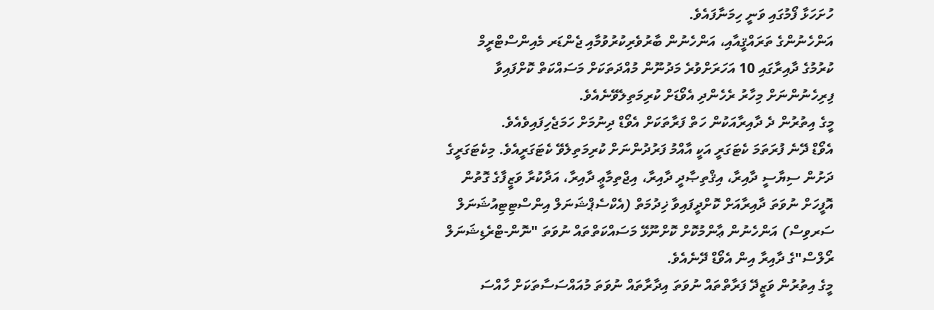ހުށަހަޅާ ފޯމުގައި ވަނީ ހިމަނާފައެވެ.
އަންހެނުންގެ ތަރައްޤީއާއި، އަންހެނުން ބާރުވެރިކުރުވުމާއި ޖެންޑަރ މެއިންސްޓްރީމް ކުރުމުގެ ދާއިރާގައި 10 އަހަރަށްވުރެ މަދުނޫން މުއްދަތަކަށް މަސައްކަތް ކޮށްފައިވާ ފިރިހެނުންނަށް މިހާރު ރެހެންދި އެވޯޑަށް ކުރިމަތިލެވޭނެއެވެ.
މީގެ އިތުރުން ދެ ދާއިރާއަކުން ހަތް ފަރާތަކަށް އެވޯޑް ދިނުމަށް ހަމަޖެހިފައިވެއެވެ.
އެވޯޑް ދޭނެ ފުރަތަމަ ކެޓަގަރީ އަކީ އާއްމު ފަރުދުންނަށް ކުރިމަތިލެވޭ ކެޓަގަރީއެވެ. މިކެޓަގަރީގެ ދަށުން ސިޔާސީ ދާއިރާ، އިޤްތިޞާދީ ދާއިރާ، އިޖްތިމާޢީ ދާއިރާ، އަދާކުރާ ވަޒީފާގެ ގޮތުން އޮފީހަށް ނުވަތަ ދާއިރާއަށް ކޮށްދީފައިވާ ޚިދުމަތް (އެކްސެޕްޝަނަލް އިންސްޓިޓިއުޝަނަލް ސަރވިސް) އަންހެނުން ޢާންމުކޮށް ކޮށްނޫޅޭ މަސައްކަތްތައް ނުވަތަ "ނޮން-ޓްރެޑިޝަނަލް ރޯލްސް"ގެ ދާއިރާ އިން އެވޯޑް ދޭނެއެވެ.
މީގެ އިތުރުން ވަޒީދޭ ފަރާތްތައް ނުވަތަ އިދާރާތައް ނުވަތަ މުއައްސަސާތަކަށް ހާއްސަ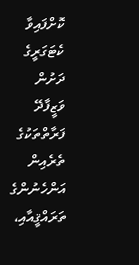ކޮށްފައިވާ ކެޓަގަރީގެ ދަށުން ވަޒީފާދޭ ފަރާތްތަކުގެ ތެރެއިން އަންހެނުންގެ ތަރައްޤީއާއި،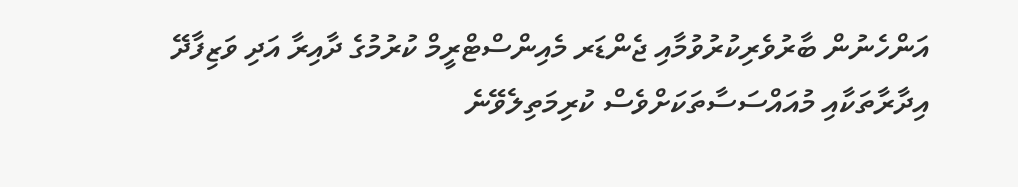އަންހެނުން ބާރުވެރިކުރުވުމާއި ޖެންޑަރ މެއިންސްޓްރީމް ކުރުމުގެ ދާއިރާ އަދި ވަޒިފާދޭ އިދާރާތަކާއި މުއައްސަސާތަކަށްވެސް ކުރިމަތިލެވޭނެ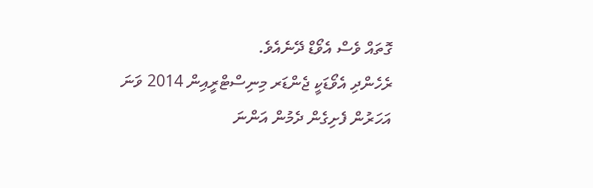ގޮތައް ވެސް އެވޯޑް ދޭނެއެވެ.
ރެހެންދި އެވޯޑަކީ ޖެންޑަރ މިނިސްޓްރީއިން 2014 ވަނަ އަހަރުން ފެށިގެން ދެމުން އަންނަ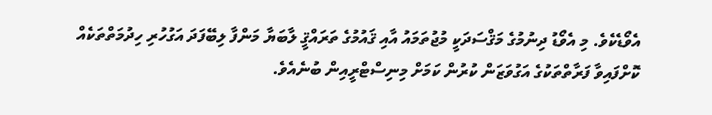އެވޯޑެކެވެ. މި އެވޯޑު ދިނުމުގެ މަޤްސަދަކީ މުޖުތަމައު އާއި ޤައުމުގެ ތަރައްޤީ ލާބަޔާ މަންފާ ލިބޭފަދަ އަގުހުރި ހިދުމަތްތަކެއް ކޮށްފައިވާ ފަރާތްތަކުގެ އަގުވަޒަން ކުރުން ކަމަށް މިނިސްޓްރީއިން ބުނެއެވެ.